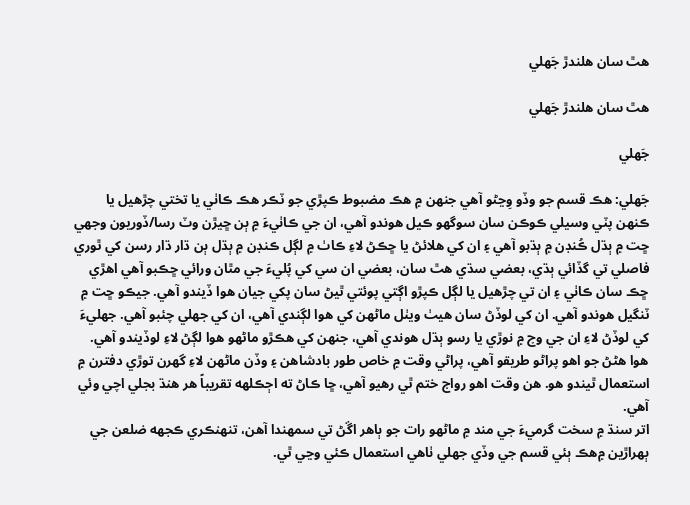هٿ سان هلندڙ جَهلي

هٿ سان هلندڙ جَهلي

جَهلي

جَهلي: هڪ قسم جو وڏو وِڃڻو آهي جنهن ۾ هڪ مضبوط ڪپڙي جو ٽڪر هڪ ڪاٺي يا تختي چڙهيل يا ڪنهن پٽي وسيلي ڪوڪن سان سوگهو ڪيل هوندو آهي، ان جي ڪاٺيءَ ۾ ٻن ڇيڙن وٽ رسا/ڏوريون وجهي ڇت ۾ ٻڌل ڪُنڊن ۾ ٻڌبو آهي ۽ ان کي هلائڻ يا ڇڪڻ لاءِ ڪاٺ ۾ لڳل ڪنڊن ۾ ٻڌل ٻن ڌار ڌار رسن کي ٿوري فاصلي تي گڏائي ٻڌي، بعضي سڌي هٿ سان، بعضي ان سي کي پُليءَ جي مٿان ورائي ڇڪبو آهي اهڙي ڇڪ سان ڪاٺي ۽ ان تي چڙهيل يا لڳل ڪپڙو اڳتي پوئتي ٿيڻ سان پکي جيان هوا ڏيندو آهي. جيڪو ڇت ۾ ٽنگيل هوندو آهي. ان کي لوڏڻ سان هيٺ ويٺل ماڻهن کي هوا لڳندي آهي، ان کي جهلي چئبو آهي. جهليءَ کي لوڏڻ لاءِ ان جي وچ ۾ نوڙي يا رسو ٻڌل هوندي آهي، جنهن کي هڪڙو ماڻهو هوا لڳڻ لاءِ لوڏيندو آهي. هوا هڻڻ جو اهو پراڻو طريقو آهي، پراڻي وقت ۾ خاص طور بادشاهن ۽ وڏن ماڻهن لاءِ گهرن توڙي دفترن ۾ استعمال ٿيندو هو. هن وقت اهو رواج ختم ٿي رهيو آهي، ڇا ڪاڻ ته اڄڪلهه تقريباً هر هنڌ بجلي اچي وئي آهي.
اتر سنڌ ۾ سخت گرميءَ جي مند ۾ ماڻهو رات جو ٻاهر اڱڻ تي سمهندا آهن، تنهنڪري ڪجهه ضلعن جي ٻهراڙين ۾هڪ ٻئي قسم جي وڏي جهلي ٺاهي استعمال ڪئي وڃي ٿي.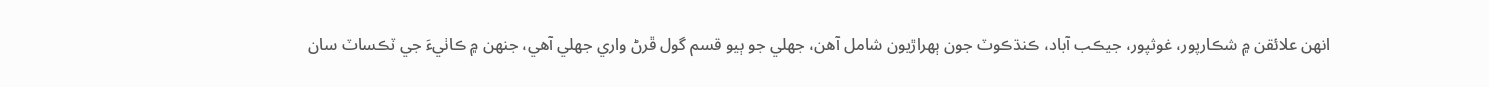انهن علائقن ۾ شڪارپور، غوثپور، جيڪب آباد، ڪنڌڪوٽ جون ٻهراڙيون شامل آهن، جهلي جو ٻيو قسم گول ڦرڻ واري جهلي آهي، جنهن ۾ ڪاٺيءَ جي ٽڪساٽ سان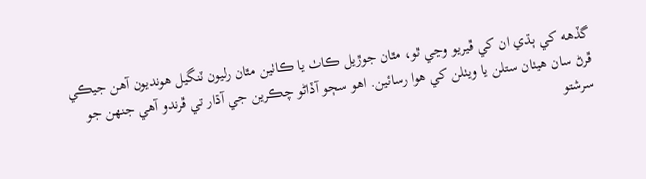گڏهه کي ٻڌي ان کي ڦيريو وڃي ٿو، مٿان جوڙيل ڪاٺ يا ڪاٺين مٿان رليون ٽنگيل هونديون آهن جيڪي ڦرڻ سان هيٺان ستلن يا ويٺلن کي هوا رسائين. اهو سڄو آڏاڻو چڪرين جي آڌار تي ڦرندو آهي جنهن جو سرشتو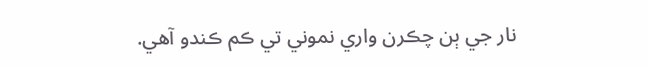نار جي ٻن چڪرن واري نموني تي ڪم ڪندو آهي.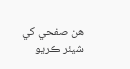هن صفحي کي شيئر ڪريو